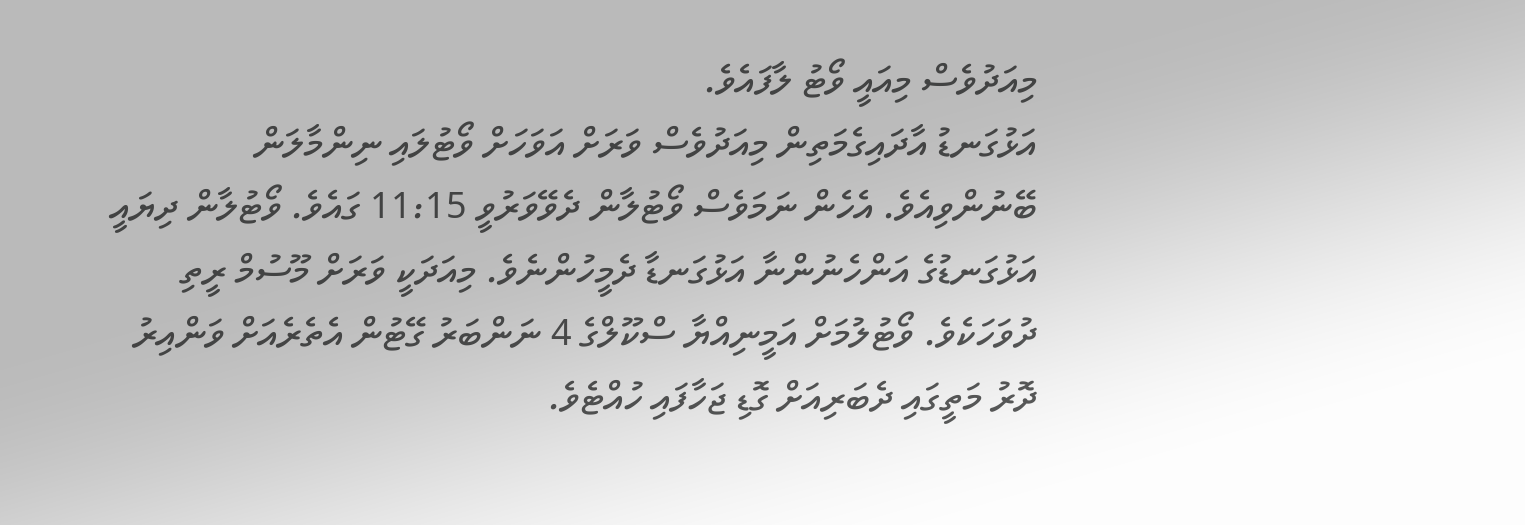މިއަދުވެސް މިއައީ ވޯޓު ލާފައެވެ.
އަޅުގަނޑު އާދައިގެމަތިން މިއަދުވެސް ވަރަށް އަވަހަށް ވޯޓުލައި ނިންމާލަން ބޭނުންވިއެވެ. އެހެން ނަމަވެސް ވޯޓުލާން ދެވޭވަރުވީ 11:15 ގައެވެ. ވޯޓުލާން ދިޔައީ އަޅުގަނޑުގެ އަންހެނުންނާ އަޅުގަނޑާ ދެމީހުންނެވެ. މިއަދަކީ ވަރަށް މޫސުމް ރީތި ދުވަހަކެވެ. ވޯޓުލުމަށް އަމީނިއްޔާ ސްކޫލްގެ 4 ނަންބަރު ގޭޓުން އެތެރެއަށް ވަންއިރު ދޮރު މަތީގައި ދެބަރިއަށް ގޮޑި ޖަހާފައި ހުއްޓެވެ.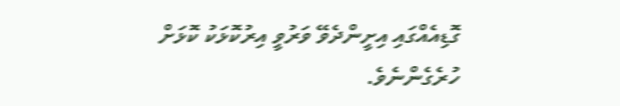ގޮޑިއެއްގައި އިށީންދެވޭ ވަރުވީ އިރުކޮޅަކު ކޮޅަށް ހުރެގެންނެވެ.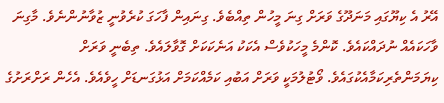އޭރު އެ ކިޔޫގައި މަނަދޫގެ ވަރަށް ގިނަ މީހުން ތިއްބެވެ. ގިނައިން ފާހަގަ ކުރެވުނީ ޒުވާނުންނެވެ. މާގިނަ ވާހަކައެއް ނުދައްކައެވެ. ކޮންމެ މީހަކުވެސް އެކަކު އަނެކަކަށް ގޮވާލައެވެ. ތިބެނީ ވަރަށް ކިޔަމަންތެރިކަމާއެކުގައެވެ. ވޯޓުލުމަކީ ވަރަށް އަބުއި ކަމެއްކަމަށް އަޅުގަނޑަށް ހީވެއެވެ. އެހެން ރަށްރަށުގެ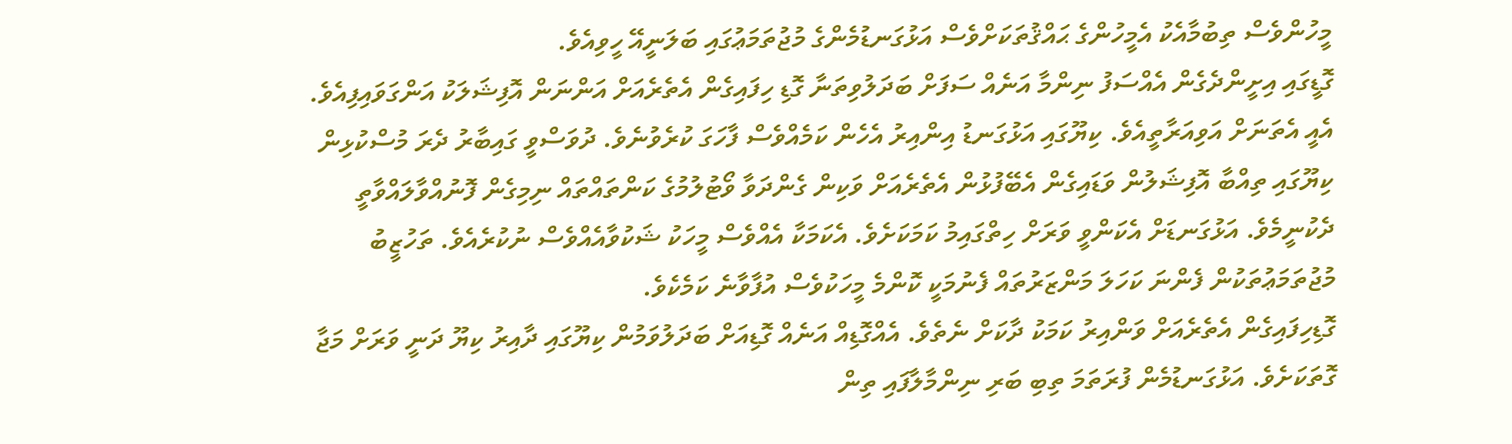މީހުންވެސް ތިބުމާއެކު އެމީހުންގެ ޙައްޤުތަކަށްވެސް އަޅުގަނޑުމެންގެ މުޖުތަމަޢުގައި ބަލަނީއޭ ހީވިއެވެ.
ގޮޑީގައި އިށީންދެގެން އެއްސަފު ނިންމާ އަނެއް ސަފަށް ބަދަލުވިތަނާ ގޮޑި ހިފައިގެން އެތެރެއަށް އަންނަން އޮފިޝަލަކު އަންގަވައިފިއެވެ. އެއީ އެތަނަށް އަވިއަރާތީއެވެ. ކިޔޫގައި އަޅުގަނޑު އިންއިރު އެހެން ކަމެއްވެސް ފާހަގަ ކުރެވުނެވެ. ދުވަސްވީ ގައިބާރު ދެރަ މުސްކުޅިން ކިޔޫގައި ތިއްބާ އޮފިޝަލުން ވަޑައިގެން އެބޭފުޅުން އެތެރެއަށް ވަކިން ގެންދަވާ ވޯޓުލުމުގެ ކަންތައްތައް ނިމިގެން ފޮނުއްވާލައްވާތީ ދެކުނީމެވެ. އަޅުގަނޑަށް އެކަންވީ ވަރަށް ހިތްގައިމު ކަމަކަށެވެ. އެކަމަކާ އެއްވެސް މީހަކު ޝަކުވާއެއްވެސް ނުކުރެއެވެ. ތަހުޒީބު މުޖުތަމަޢުތަކުން ފެންނަ ކަހަލަ މަންޒަރުތައް ފެނުމަކީ ކޮންމެ މީހަކުވެސް އުފާވާނެ ކަމެކެވެ.
ގޮޑިހިފައިގެން އެތެރެއަށް ވަންއިރު ކަމަކު ދާކަށް ނެތެވެ. އެއްގޮޑިއް އަނެއް ގޮޑިއަށް ބަދަލުވަމުން ކިޔޫގައި ދާއިރު ކިޔޫ ދަނީ ވަރަށް މަޖާ ގޮތަކަށެވެ. އަޅުގަނޑުމެން ފުރަތަމަ ތިބި ބަރި ނިންމާލާފައި ތިން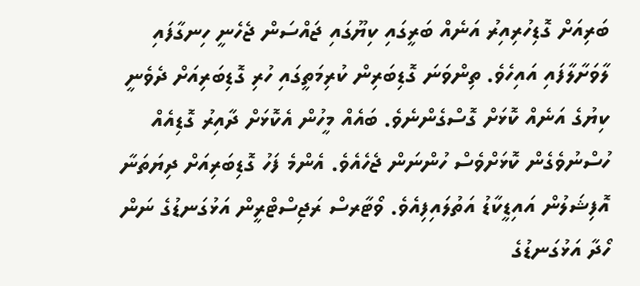ބަރިއަށް ގޮޑިހުރިއިރު އަނެއް ބަރީގައި ކިޔޫގައި ޖައްސަން ޖެހެނީ ހިނގާފައި ލާވަށާލާފައި އައިހެވެ. ތިންވަނަ ގޮޑިބަރިން ކުރިމަތީގައި ހުރި ގޮޑިބަރިއަށް ދެވެނީ ކިޔުގެ އަނެއް ކޮޅަށް ގޮސްގެންނެވެ. ބައެއް މީހުން އެކޮޅަށް ދާއިރު ގޮޑިއެއް ހުސްނުވެގެން ކޮޅަށްވެސް ހުންނަން ޖެހެއެވެ. އެންމެ ފަހު ގޮޑިބަރިއަށް ދިޔަތަނާ އޮފިޝަލުން އައިޑީކާޑު އަތުލައިފިއެވެ. ވޯޓާރސް ރަޖިސްޓްރީން އަޅުގަނޑުގެ ނަން ހޯދާ އަޅުގަނޑުގެ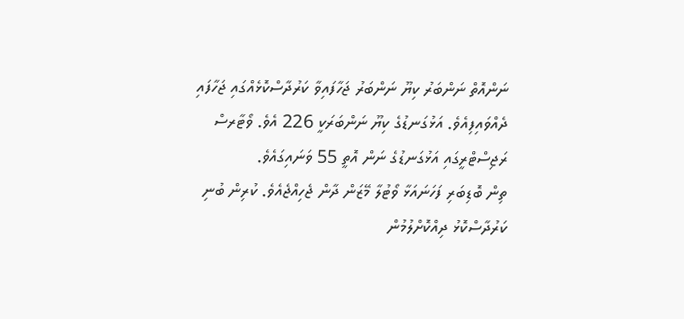ނަންއޮތް ނަންބަރު ކިޔޫ ނަންބަރު ޖަހާފައިވާ ކަރުދާސްކޮޅެއްގައި ޖަހާފައި ދެއްވައިފިއެވެ. އަޅުގަނޑުގެ ކިޔޫ ނަންބަރަކީ 226 އެވެ. ވޯޓާރސް ރަޖިސްޓްރީގައި އަޅުގަނޑުގެ ނަން އޮތީ 55 ވަނައިގައެވެ.
ތިން ބޮޑިބަރި ފަހަނައަޅާ ވޯޓުލާ މޭޒަން ދާން ޖެހިއްޖެއެވެ. ކުރިން ބުނި ކަރުދާސްކޮޅު ދިއްކޮށްލުމުން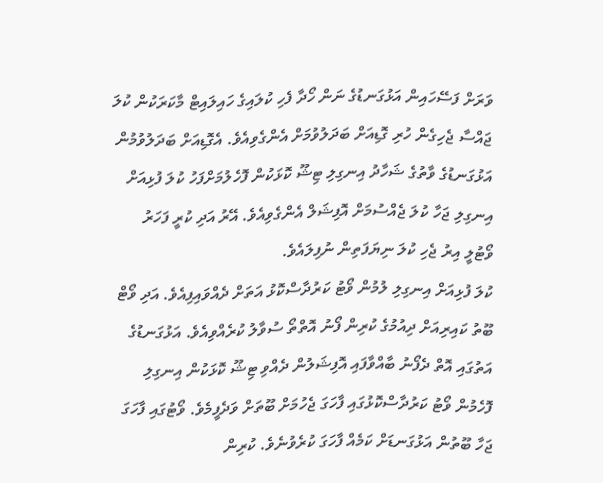ވަރަށް ފަސޭހައިން އަޅުގަނޑުގެ ނަން ހޯދާ ފެހި ކުލައިގެ ހައިލައިޓް މާކަރަކުން ކުލަ ޖައްސާ ޖެހިގެން ހުރި ގޮޑިއަށް ބަދަލުވުމަށް އެންގެވިއެވެ. އެގޮޑިއަށް ބަދަލުވުމުން އަޅުގަނޑުގެ ވާތުގެ ޝަހާދު އިނގިލި ޓިޝޫ ކޮޅަކުން ފޮހެލުމަށްފަހު ކުލަ ފުޅިއަށް އިނގިލި ޖަހާ ކުލަ ޖެއްސުމަށް އޮފިޝަލް އެންގެވިއެވެ. އޭރު އަދި ކުރީ ފަހަރު ވޯޓުލީ އިރު ޖެހި ކުލަ ނިޔަފަތިން ނުފިލައެވެ.
ކުލަ ފުޅިއަށް އިނގިލި ލުމުން ވޯޓު ކަރުދާސްކޮޅު އަތަށް ދެއްވައިފިއެވެ. އަދި ވޯޓް ބޫތު ކައިރިއަށް ދިއުމުގެ ކުރިން ފޯނު އޮތްތޯ ސުވާލު ކުރެއްވިއެވެ. އަޅުގަނޑުގެ އަތުގައި އޮތް ދެފޯނު ބާއްވާފައި އޮފިޝަލުން ދެއްވި ޓިޝޫ ކޮޅަކުން އިނގިލި ފޮހެމުން ވޯޓު ކަރުދާސްކޮޅުގައި ފާހަގަ ޖެހުމަށް ބޫތަށް ވަދެފީމެވެ. ވޯޓުގައި ފާހަގަ ޖަހާ ބޫތުން އަޅުގަނޑަށް ކަމެއް ފާހަގަ ކުރެވުނެވެ. ކުރިން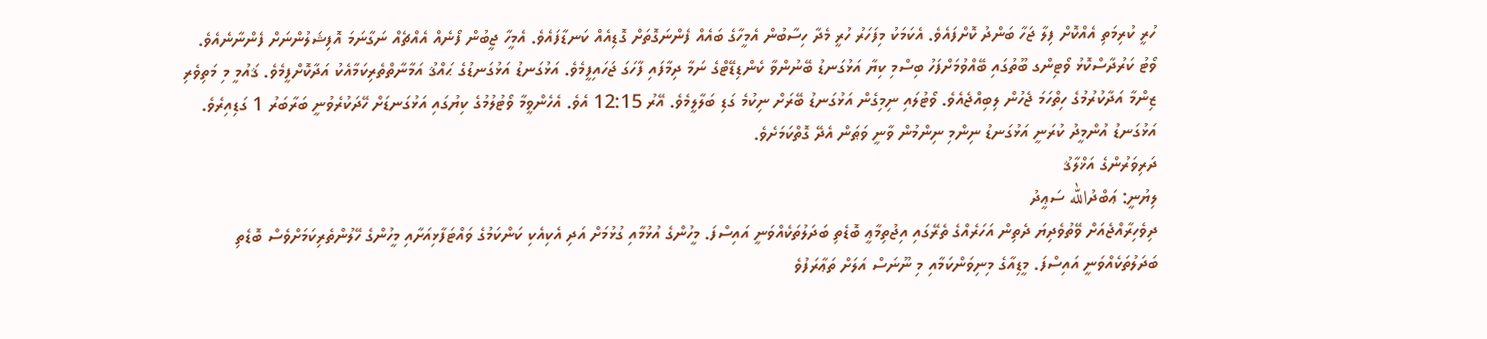ހުރީ ކުރިމަތި އެއްކޮށް ފިލާ ޖަހާ ބަންދު ކޮށްފައެވެ. އެކަމަކު މިފަހަރު ހުރީ މެދާ ހިސާބުން އެމީހާގެ ބައެއް ފެންނަގޮތަށް ގޮޑިއެއް ކަނޑާފައެވެ. އެމީހާ ޖީބުން ފޯނެއް އެއްޗެއް ނަގާނަމަ އޮފިޝަލުންނަށް ފެންނާނެއެވެ.
ވޯޓު ކަރުދާސްކޮޅު ވޯޓިންގ ބޫތުގައި ބޭއްވުމަށްފަހު ބިސްމި ކިޔާ އަޅުގަނޑު ބޭނުންވާ ކެންޑިޑޭޓްގެ ނަމާ ދިމާފައި ފާހަގަ ޖަހައިފީމެވެ. އަޅުގަނޑު އަޅުގަނޑުގެ ޙައްޤު އަމާނާތްތެރިކަމާއެކު އަދާކޮށްފީމެވެ. ޤައުމީ މި މަތިވެރި ޒިންމާ އަދާކުރުމުގެ ހިތްހަމަ ޖެހުން ލިބިއްޖެއެވެ. ވޯޓުލައި ނިމިގެން އަޅުގަނޑު ބޭރަށް ނިކުމެ ގަޑި ބަލާލީމެވެ. އޭރު 12:15 އެވެ. އެހެންވީމާ ވޯޓުލުމުގެ ކިޔުގައި އަޅުގަނޑަށް ހޭދަކުރެވުނީ ބަރާބަރު 1 ގަޑިއިރެވެ. އަޅުގަނޑު އުންމީދު ކުރަނީ އަޅުގަނޑު ނިންމި ނިންމުން ވާނީ ވަޠަން އެދޭ ގޮތްކަމަށެވެ.
ދަރިވަރުންގެ އަޚްލާޤު
ލިޔުނީ: ޢަބްދުالله ސަޢީދު
ދިވެހިރާއްޖެއަށް ވޭތުވެދިޔަ ދެތިން އަހަރެއްގެ ތެރޭގައި އިޖުތިމާޢީ ބޮޑެތި ބަދަލުތަކެއްވަނީ އައިސްފަ. މީހުންގެ އުޅުމާއި ގުޅުމަށް އަދި އެކިއެކި ކަންކަމުގެ ވައްޓަފާޅިއަށާއި މީހުންގެ ހޭލުންތެރިކަމަށްވެސް ބޮޑެތި ބަދަލުތަކެއްވަނީ އައިސްފަ. މީޑިއާގެ މިނިވަންކަމާއި މި ނޫނަސް އަލަށް ތަޢާރަފުވެ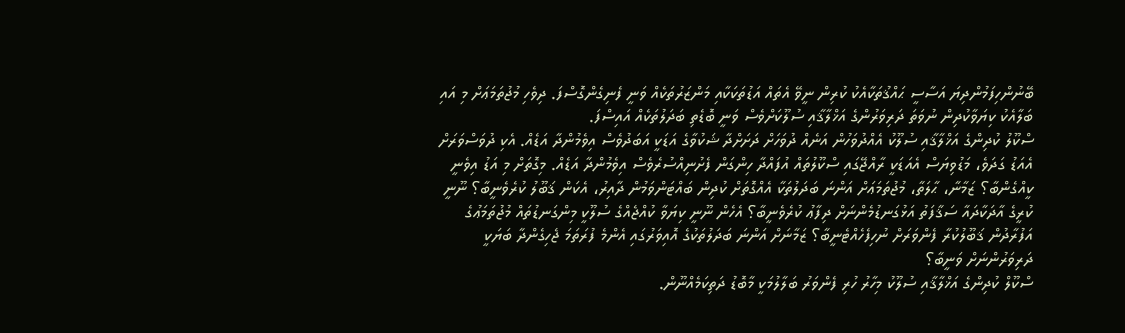ބޭނުންހިފަމުންދިޔަ އަސާސީ ޙައްޤުތަކާއެކު ކުރިން ނީވޭ އެތައް އަޑުތަކަކާއި މަންޒަރުތަކެއް ވަނީ ފެނިގެންގޮސްފަ. ދިވެހި މުޖުތަމަޢަށް މި އައި ބަލާއެކު ކިޔަވާކުދިން ނުވަތަ ދަރިވަރުންގެ އަޚްލާޤާއި ސުލޫކަށްވެސް ވަނީ ބޮޑެތި ބަދަލުތަކެއް އައިސްފަ.
ސްކޫލު ކުދިންގެ އަޚްލާޤާއި ސުލޫކު އެއްދުވަހުން އަނެއް ދުވަހަށް ދަށަށްދާ ޝަކުވާގެ އަޑަކީ އަބަދުވެސް އިވެމުންދާ އަޑެއް. އެކި ދުވަސްވަރަށް އެއަޑު ގަދަވެ، މަޑުވިޔަސް އެއަޑަކީ ރާއްޖޭގައި ސްކޫލުތައް އުފައްދާ ހިންގަން ފެށުނިއްސުރެވެސް އިވެމުންދާ އަޑެއް. މިގޮތަށް މި އަޑު އިވެނީ ކީއްގެންބާ؟ ޒަމާނާ، ޙާލަތާ، މުޖުތަމަޢަށް އަންނަ ބަދަލުތަކާ އެއްގޮތަށް ކުދިން ބައްޓަންވަމުން ދާއިރު، އެކަން ޤަބޫލު ކުރެވެނީބާ؟ ނޫނީ ކުރީގެ އާދަކާދައާ ސަޤާފަތު އަޅުގަނޑުމެންނަށް ދިފާޢު ކުރެވެނީބާ؟ އެހެން ނޫނީ ކިޔަވާ ކުއްޖެއްގެ ސުލޫކީ މިންގަނޑުތައް މުޖުތަމަޢުގެ އަފުރާދުން ޤަބޫލުކުރާ ފެންވަރަށް ނުހިފެހެއްޓެނީބާ؟ ޒަމާނަށް އަންނަ ބަދަލުތަކުގެ އޮއިވަރުގައި އެންމެ ފުރަތަމަ ޖެހިގެންދާ ބަޔަކީ ދަރިވަރުންނަށް ވަނީބާ؟
ސްކޫލް ކުދިންގެ އަޚްލާޤާއި ސުލޫކު މިހާރު ހުރި ފެންވަރު ބަލާލުމަކީ މާބޮޑު ދަތިކަމެއްނޫން.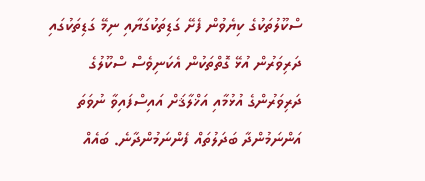ސްކޫލުތަކުގެ ކިޔެވުން ފެށޭ ގަޑިތަކުގަޔާއި ނިމޭ ގަޑިތަކުގައި ދަރިވަރުން އުޅޭ ގޮތްތަކުން އެކަނިވެސް ސްކޫލުގެ ދަރިވަރުންގެ އުޅުމާއި އަޚްލާޤަށް އައިސްފައިވާ ނުވަތަ އަންނަމުންދާ ބަދަލުތައް ފެންނަމުންދާނެ. ބައެއް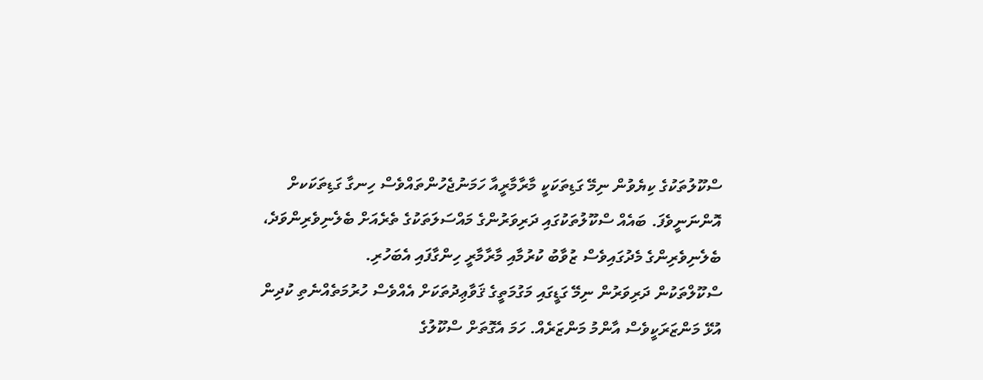ސްކޫލުތަކުގެ ކިޔެވުން ނިމޭ ގަޑިތަކަކީ މާރާމާރީއާ ހަމަނުޖެހުންތައްވެސް ހިނގާ ގަޑިތަކަކށް އޮންނަނީވެފަ. ބައެއް ސްކޫލުތަކުގައި ދަރިވަރުންގެ މައްސަލަތަކުގެ ތެރެއަށް ބެލެނިވެރިންވަދެ، ބެލެނިވެރިންގެ މެދުގައިވެސް ޒުވާބު ކުރުމާއި މާރާމާރީ ހިންގާފައި އެބަހުރި.
ސްކޫލްތަކުން ދަރިވަރުން ނިމޭ ގަޑީގައި މަގުމަތީގެ ޤަވާޢިދުތަކަށް އެއްވެސް ހުރުމަތެއްނެތި ކުދިން އުޅޭ މަންޒަރަކީވެސް އާންމު މަންޒަރެއް. ހަމަ އެގޮތަށް ސްކޫލުގެ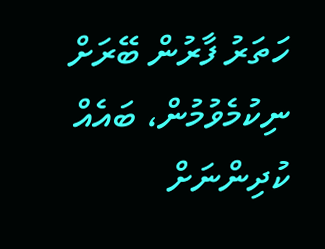ހަތަރު ފާރުން ބޭރަށް ނިކުމެވުމުން، ބައެއް ކުދިންނަށް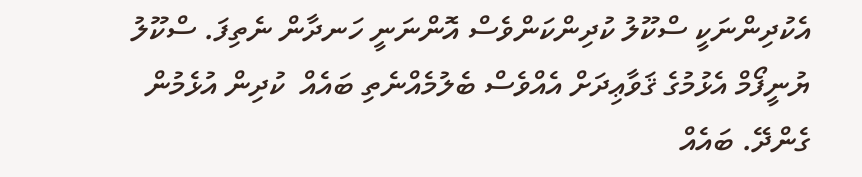އެކުދިންނަކީ ސްކޫލު ކުދިންކަންވެސް އޮންނަނީ ހަނދާން ނެތިފަ. ސްކޫލު ޔުނީފޯމް އެޅުމުގެ ޤަވާޢިދަށް އެއްވެސް ބެލުމެއްނެތި ބައެއް  ކުދިން އުޅެމުން ގެންދޭ. ބައެއް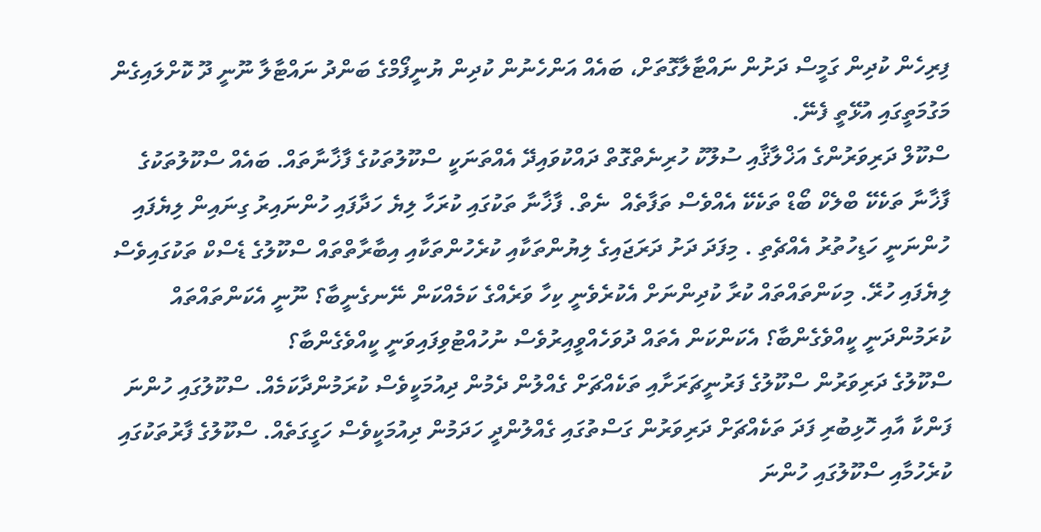ފިރިހެން ކުދިން ގަމީސް ދަށުން ނައްޓާލާގޮތަށް، ބައެއް އަންހެނުން ކުދިން ޔުނީފޯމްގެ ބަންދު ނައްޓާލާ ނޫނީ ދޫ ކޮށްލައިގެން މަގުމަތީގައި އުޅޭތީ ފެނޭ.
ސްކޫލް ދަރިވަރުންގެ އަޚްލާޤާއި ސުލޫކު ހުރިނެތްގޮތް ދައްކުވައިދޭ އެއްތަނަކީ ސްކޫލުތަކުގެ ފާޚާނާތައް. ބައެއް ސްކޫލުތަކުގެ ފާޚާނާ ތަކެކޭ ބްލެކް ބޯޑް ތަކެކޭ އެއްވެސް ތަފާތެއް  ނެތް. ފާޚާނާ ތަކުގައި ކުރަހާ ލިޔެ ހަދާފައި ހުންނައިރު ގިނައިން ލިޔެފައި ހުންނަނީ ހަޑިހުތުރު އެއްޗެތި . މިފަދަ ދަށު ދަރަޖައިގެ ލިޔުންތަކާއި ކުރެހުންތަކާއި އިބާރާތްތައް ސްކޫލުގެ ޑެސްކް ތަކުގައިވެސް ލިޔެފައި ހުރޭ. މިކަންތައްތައް ކުރާ ކުދިންނަށް އެކުރެވެނީ ކިހާ ވަރެއްގެ ކަމެއްކަން ނޭނގެނީބާ؟ ނޫނީ އެކަންތައްތައް ކުރަމުންދަނީ ކީއްވެގެންބާ؟ އެކަންކަން އެތައް ދުވަހެއްވީއިރުވެސް ނުހުއްޓުވިފައިވަނީ ކީއްވެގެންބާ؟
ސްކޫލުގެ ދަރިވަރުން ސްކޫލުގެ ފަރުނީޗަރަށާއި ތަކެއްޗަށް ގެއްލުން ދެމުން ދިއުމަކީވެސް ކުރަމުންދާކަމެއް. ސްކޫލުގައި ހުންނަ ފަންކާ އާއި ހޮޅިބުރި ފަދަ ތަކެއްޗަށް ދަރިވަރުން ގަސްތުގައި ގެއްލުންދީ ހަދަމުން ދިއުމަކީވެސް ހަގީގަތެއް. ސްކޫލުގެ ފާރުތަކުގައި ކުރެހުމާއި ސްކޫލުގައި ހުންނަ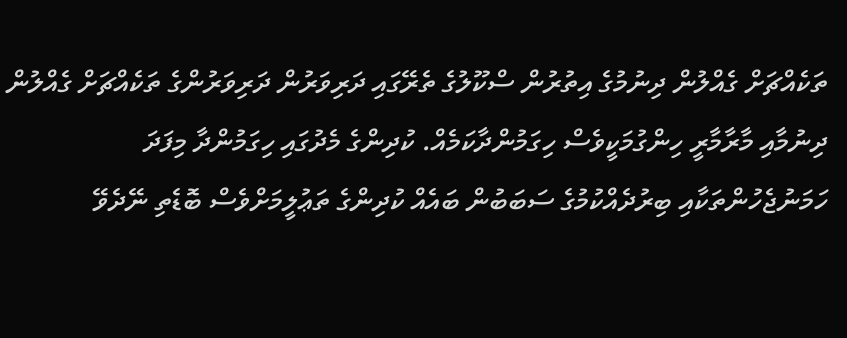ތަކެއްޗަށް ގެއްލުން ދިނުމުގެ އިތުރުން ސްކޫލުގެ ތެރޭގައި ދަރިވަރުން ދަރިވަރުންގެ ތަކެއްޗަށް ގެއްލުން ދިނުމާއި މާރާމާރީ ހިންގުމަކީވެސް ހިގަމުންދާކަމެއް. ކުދިންގެ މެދުގައި ހިގަމުންދާ މިފަދަ ހަމަނުޖެހުންތަކާއި ބިރުދެއްކުމުގެ ސަބަބުން ބައެއް ކުދިންގެ ތަޢުލީމަށްވެސް ބޮޑެތި ނޭދެވޭ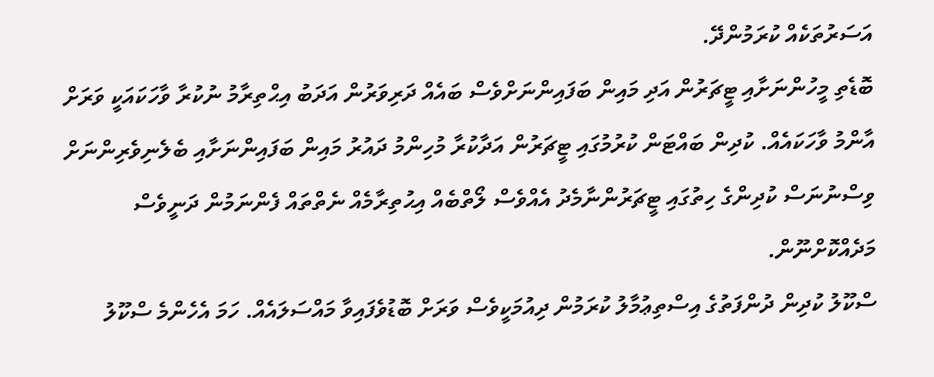އަސަރުތަކެއް ކުރަމުންދޭ.
ބޮޑެތި މީހުންނަށާއި ޓީޗަރުން އަދި މައިން ބަފައިންނަށްވެސް ބައެއް ދަރިވަރުން އަދަބު އިޙްތިރާމު ނުކުރާ ވާހަކައަކީ ވަރަށް އާންމު ވާހަކައެއް. ކުދިން ބައްޓަން ކުރުމުގައި ޓީޗަރުން އަދާކުރާ މުހިންމު ދައުރު މައިން ބަފައިންނަށާއި ބެލެނިވެރިންނަށް ވިސްނުނަސް ކުދިންގެ ހިތުގައި ޓީޗަރުންނާމެދު އެއްވެސް ލޯތްބެއް އިޙުތިރާމެއް ނެތްތައް ފެންނަމުން ދަނީވެސް މަދެއްކޮށްނޫން.
ސްކޫލު ކުދިން ދުންފަތުގެ އިސްތިޢުމާލު ކުރަމުން ދިއުމަކީވެސް ވަރަށް ބޮޑުވެފައިވާ މައްސަލައެއް. ހަމަ އެހެންމެ ސްކޫލު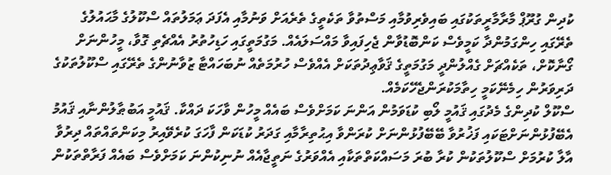ކުދިން ގުރޫޕް މާރާމާރީތަކުގައި ބައިވެރިވުމާއި މަސްތުވާ ތަކެތީގެ ތެރެއަށް ވަނުމާއި އެފަދަ ޢަމަލުތައް ސްކޫލުގެ މާޙައުލުގެ ތެރޭގައި ހިންގަމުންދާ ކަމީވެސް ކަންބޮޑުވާން ޖެހިފައިވާ މައްސަލައެއް. މަގުމަތީގައި ހަޑިހުތުރު އެއްޗެތި ގޮވާ، މީހުންނަށް ގޯނާކޮށް، ތަކެއްޗަށް ގެއްލުންދީ މަގުމަތީގެ ޤަވާޢިދުތަކަށް އެއްވެސް ހުރުމަތެއް ނުބަހައްޓާ ޒުވާނުންގެ ތެރޭގައި ސްކޫލުތަކުގެ ދަރިވަރުން ހިމެނޭކަމީ ހިތާމަކުރަންޖެހޭކަމެއް.
ސްކޫލް ކުދިންގެ މެދުގައި ޤައުމީ ލޯބި ކުޑަވަމުން އަންނަ ކަމަށްވެސް ބައެއް މީހުން ވާހަކަ ދައްކާ. ޤައުމީ އަބުޠާލުންނާއި ޤައުމު އެބޭފުޅުންނަށްޓަކައި ފަޚުރުވާ ބޭބޭފުޅުންނަށް ކުރަންވާ އިޙުތިރާމާއި ގަދަރު ކުޑަކަން ފާހަގަ ކުރެވޭއިރު މިކަންތައްތައް ދިރުވާ އާލާ ކުރުމަށް ސްކޫލުތަކުން ކުރާ ބުރަ މަސައްކަތްތަކާއި އެއްވަރުގެ ނަތީޖާއެއް ނުނިކުންނަ ކަމަށްވެސް ބައެއް ފަރާތްތަކުން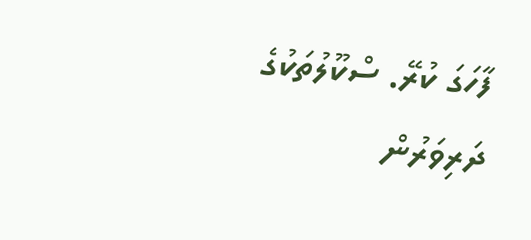ފާހަގަ ކުރޭ. ސްކޫލުތަކުގެ ދަރިވަރުން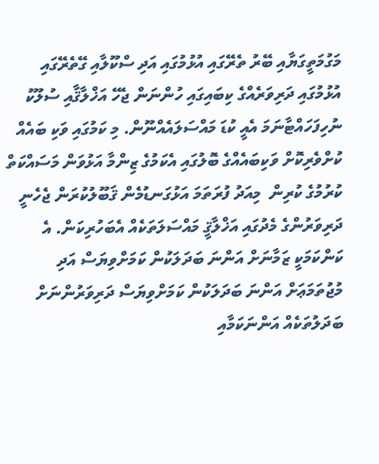މަގުމަތީގަޔާއި ބޭރު ތެރޭގައި އުޅުމުގައި އަދި ސްކޫލާއި ގޭތެރޭގައި އުޅުމުގައި ދަރިވަރެއްގެ ކިބައިގައި ހުންނަން ޖެހޭ އަޚްލާޤާއި ސުލޫކު ނުހިފަހައްޓާނަމަ އެއީ ކުޑަ މައްސަލައެއްނޫން. މި ކަމުގައި ވަކި ބައެއް ކުށްވެރިކޮށް ވަކިބައެއްގެ ބޮލުގައި އެކަމުގެ ޒިންމާ އަޅުވަން މަސައްކަތް ކުރުމުގެ ކުރިން  މިއަދު ފުރަތަމަ އަޅުގަނޑުމެން ޤަބޫލުކުރަން ޖެހެނީ ދަރިވަރުންގެ މެދުގައި އަޚްލާޤީ މައްސަލަތަކެއް އެބަހުރިކަން. އެ ކަންކަމަކީ ޒަމާނަށް އަންނަ ބަދަލަކުން ކަމަށްވިޔަސް އަދި މުޖުތަމަޢަށް އަންނަ ބަދަލަކުން ކަމަށްވިޔަސް ދަރިވަރުންނަށް ބަދަލުތަކެއް އަންނަކަމާއި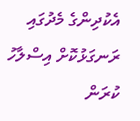އެކުދިންގެ މެދުގައި ރަނގަޅުކޮށް އިސްލާހު ކުރަން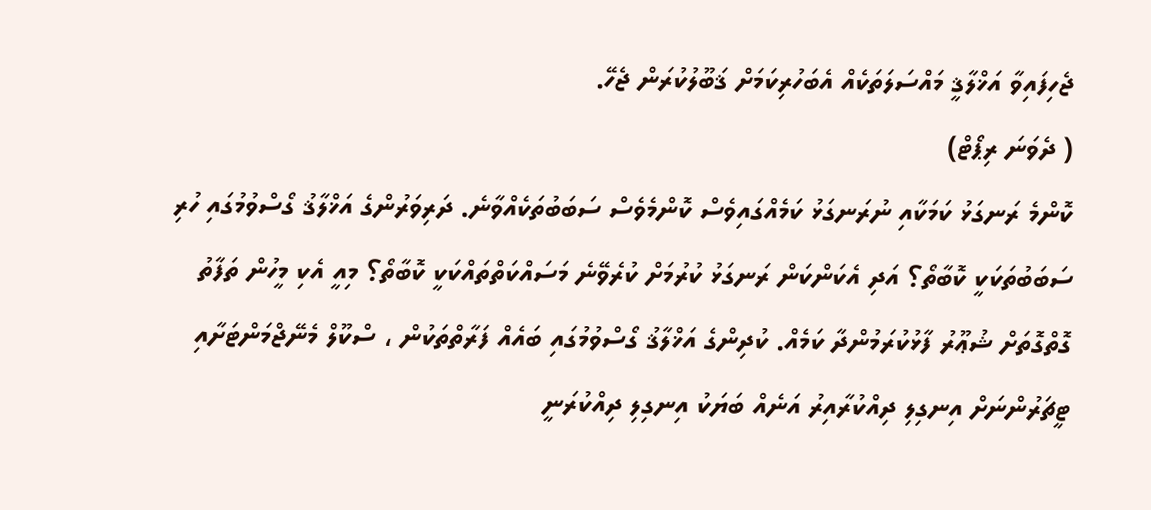ޖެހިފައިވާ އަޚްލާޤީ މައްސަލަތަކެއް އެބަހުރިކަމަށް ޤަބޫލުކުރަން ޖެހޭ.
( ދެވަނަ ރިޕޯޓް)
ކޮންމެ ރަނގަޅު ކަމަކާއި ނުރަނގަޅު ކަމެއްގައިވެސް ކޮންމެވެސް ސަބަބުތަކެއްވާނެ. ދަރިވަރުންގެ އަޚްލާޤު ގޯސްވުމުގައި ހުރި ސަބަބުތަކަކީ ކޮބާތޯ؟ އަދި އެކަންކަން ރަނގަޅު ކުރުމަށް ކުރެވޭނެ މަސައްކަތްތައްކަކީ ކޮބާތޯ؟ މިއީ އެކި މީހުން ތަފާތު ގޮތްގޮތަށް ޝުޢޫރު ފާޅުކުރަމުންދާ ކަމެއް. ކުދިންގެ އަޚްލާޤު ގޯސްވުމުގައި ބައެއް ފަރާތްތަކުން ، ސްކޫލް މެނޭޖްމަންޓަށާއި ޓީޗަރުންނަށް އިނގިލި ދިއްކުރާއިރު އަނެއް ބަޔަކު އިނގިލި ދިއްކުރަނީ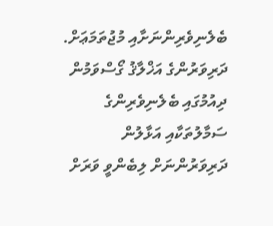ބެލެނިވެރިންނަށާއި މުޖުތަމަޢަށް.
ދަރިވަރުންގެ އަޚްލާޤު ގޯސްވަމުން ދިއުމުގައި ބެލެނިވެރިންގެ ސަމާލުތަކާއި އަޅާލުން ދަރިވަރުންނަށް ލިބެންވީ ވަރަށް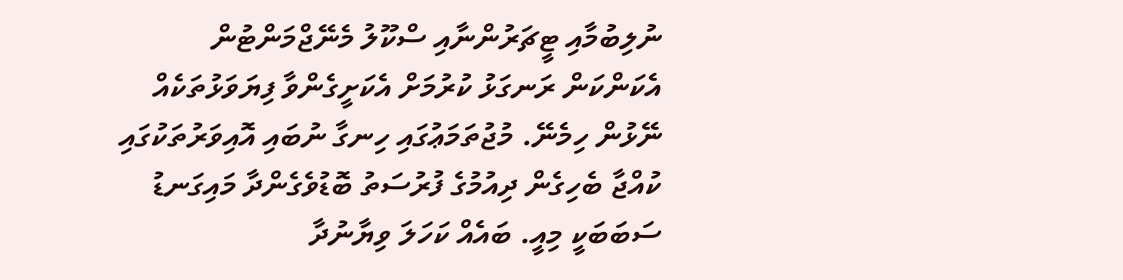ނުލިބުމާއި ޓީޗަރުންނާއި ސްކޫލު މެނޭޖްމަންޓުން އެކަންކަން ރަނގަޅު ކުރުމަށް އެކަށީގެންވާ ފިޔަވަޅުތަކެއް ނޭޅުން ހިމެނޭ. މުޖުތަމަޢުގައި ހިނގާ ނުބައި އޮއިވަރުތަކުގައި ކުއްޖާ ބެހިގެން ދިއުމުގެ ފުރުސަތު ބޮޑުވެގެންދާ މައިގަނޑު ސަބަބަކީ މިއީ. ބައެއް ކަހަލަ ވިޔާނުދާ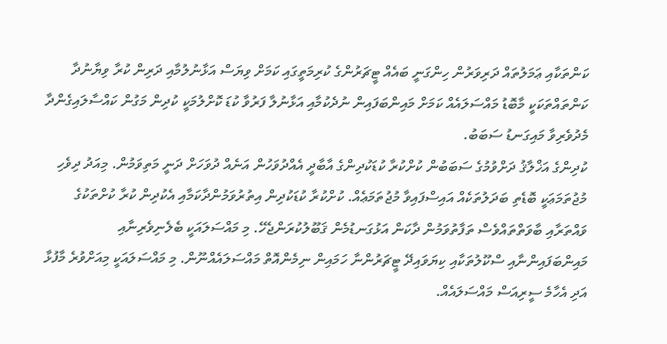ކަންތަކާއި ޢަމަލުތައް ދަރިވަރުން ހިންގަނީ ބައެއް ޓީޗަރުންގެ ކުރިމަތީގައި ކަމަށް ވިޔަސް އަޅާނުލުމާއި ދަރިން ކުރާ ވިޔާނުދާ ކަންތައްތަކަކީ މާބޮޑު މައްސަލައެއް ކަމަށް މައިންބަފައިން ނުދެކުމާއި އަޅާނުލާ ފަރުވާ ކުޑަ ކޮށްލުމަކީ ކުދިން މަގުން ކައްސާލައިގެންދާ މެދުވެރިވާ މައިގަނޑު ސަބަބު.
ކުދިންގެ އަޚްލާޤު ދަށްވުމުގެ ސަބަބުން ކުށްކުރާ ކުޑަކުދިންގެ އާބާދީ އެއްދުވަހުން އަނެއް ދުވަހަށް ދަނީ މަތިވަމުން. މިއަދު ދިވެހި މުޖުތަމަޢަކީ ބޮޑެތި ބަދަލުތަކެއް އައިސްފައިވާ މުޖުތަމަޢެއް. ކުށްކުރާ ކުޑަކުދިން އިތުރުވަމުންދާކަމާއި އެކުދިން ކުރާ ކުށްތަކުގެ ވައްތަރާއި ބާވަތްތައްވެސް ތަފާތުވަމުން ދާކަން އަޅުގަނޑުމެން ޤަބޫލުކުރަންޖެހޭ. މި މައްސަލައަކީ ބެލެނިވެރިނާއި މައިންބަފައިންނާއި ސްކޫލުތަކާއި ކިޔަވައިދޭ ޓީޗަރުންނާ ހަމައިން ނިމެންއޮތް މައްސަލައެއްނޫން. މި މައްސަލައަކީ މިއަށްވުރެ މާފުޅާ އަދި އެހާމެ ސީރިއަސް މައްސަލައެއް.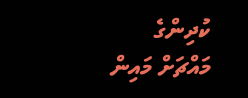ކުދިންގެ މައްޗަށް މައިން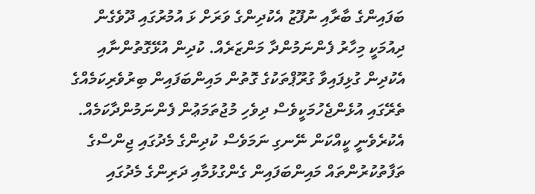ބަފައިންގެ ބާރާއި ނުފޫޒު އެކުދިންގެ ވަރަށް ޅަ އުމުރުގައި ދޫވެގެން ދިއުމަކީ މިހާރު ފެންނަމުންދާ މަންޒަރެއް. ކުދިން އުޅޭގޮތުންނާއި އެކުދިން ގުޅިފައިވާ ގުރޫޕްތަކުގެ ގޮތުން މައިންބަފައިން ބިރުވެރިކަމެއްގެ ތެރޭގައި އުޅެންޖެހުމަކީވެސް ދިވެހި މުޖުތަމަޢުން ފެންނަމުންދާކަމެއް. އެކުރެވެނީ ކީއްކަން ނޭނގި ނަމަވެސް ކުދިންގެ މެދުގައި ޖިންސްގެ ތަފާތުކުރުންތައް މައިންބަފައިން ގެންގުޅުމާއި ދަރިންގެ މެދުގައި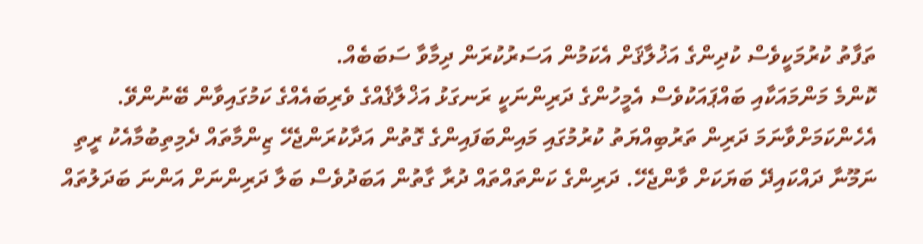ތަފާތު ކުރުމަކީވެސް ކުދިންގެ އަޚުލާޤަށް އެކަމުން އަސަރުކުރަން ދިމާވާ ސަބަބެއް.
ކޮންމެ މަންމައަކާއި ބައްޕައަކުވެސް އެމީހުންގެ ދަރިންނަކީ ރަނގަޅު އަޚްލާޤެއްގެ ވެރިބައެއްގެ ކަމުގައިވާން ބޭނުންވޭ. އެހެންކަމަށްވާނަމަ ދަރިން ތަރުބިއްޔަތު ކުރުމުގައި މައިންބަފައިންގެ ގޮތުން އަދާކުރަންޖެހޭ ޒިންމާތައް ދެމިތިބުމާއެކު ރީތި ނަމޫނާ ދައްކައިދޭ ބަޔަކަށް ވާންޖެހޭ. ދަރިންގެ ކަންތައްތައް ދުރާ ގާތުން އަބަދުވެސް ބަލާ ދަރިންނަށް އަންނަ ބަދަލުތައް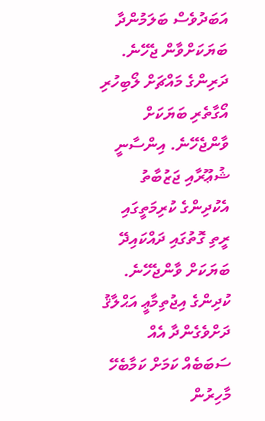އަބަދުވެސް ބަލަމުންދާ ބަޔަކަށްވާން ޖެހޭނެ. ދަރިންގެ މައްޗަށް ލޯބިހުރި އޯގާތެރި ބަޔަކަށް ވާންޖެހޭނެ. އިންސާނީ ޝުޢޫރާއި ޖަޒުބާތު އެކުދިންގެ ކުރިމަތީގައި ރީތި ގޮތުގައި ދައްކައިދޭ ބަޔަކަށް ވާންޖެހޭނެ.
ކުދިންގެ އިޖުތިމާޢީ އަޙްލާޤު ދަށްވެގެންދާ އެއް ސަބަބެއް ކަމަށް ކަމާބެހޭ މާހިރުން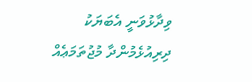ވިދާޅުވަނީ އެބަޔަކު ދިރިއުޅެމުންދާ މުޖުތަމަޢެއް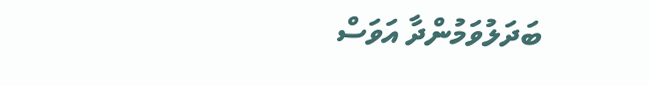ބަދަލުވަމުންދާ އަވަސް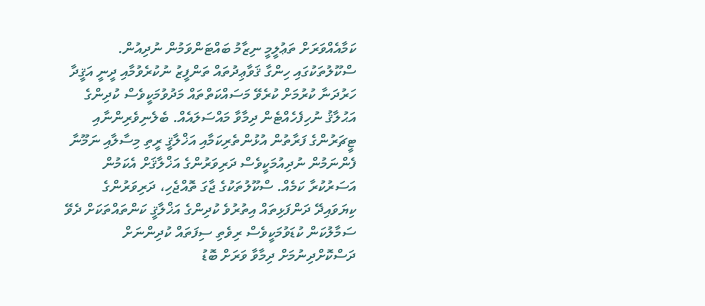ކަމާއެއްވަރަށް ތަޢުލީމީ ނިޒާމު ބައްޓަންވަމުން ނުދިއުން. ސްކޫލުތަކުގައި ހިންގާ ޤަވާޢިދުތައް ތަންފީޒު ނުކުރެވުމާއި ދީނީ އަޤީދާ ހަރުދަނާ ކުރުމަށް ކުރެވޭ މަސައްކަތްތައް މަދުވުމަކީވެސް ކުދިންގެ އަޙުލާޤު ނުހިފެހެއްޓެން ދިމާވާ މައްސަލައެއް. ބެލެނިވެރިންނާއި ޓީޗަރުންގެ ފަރާތުން އުޅުންތެރިކަމާއި އަޚްލާޤީ ރީތި މިސާލާއި ނަމޫނާ ފެންނަމުން ނުދިއުމަކީވެސް ދަރިވަރުންގެ އަޚްލާޤަށް އެކަމުން އަސަރުކުރާ ކަމެއް. ސްކޫލުތަކުގެ ޖާގަ ތޮއްޖެހި، ދަރިވަރުންގެ ކިޔަވައިދޭ ދަންފަޅިތައް އިތުރުވެ ކުދިންގެ އަޚްލާޤީ ކަންތައްތަކަށް ދެވޭ ސަމާލުކަން ކުޑަވުމަކީވެސް ރިވެތި ސިފަތައް ކުދިންނަށް ދަސްކޮށްދިނުމަށް ދިމާވާ ވަރަށް ބޮޑު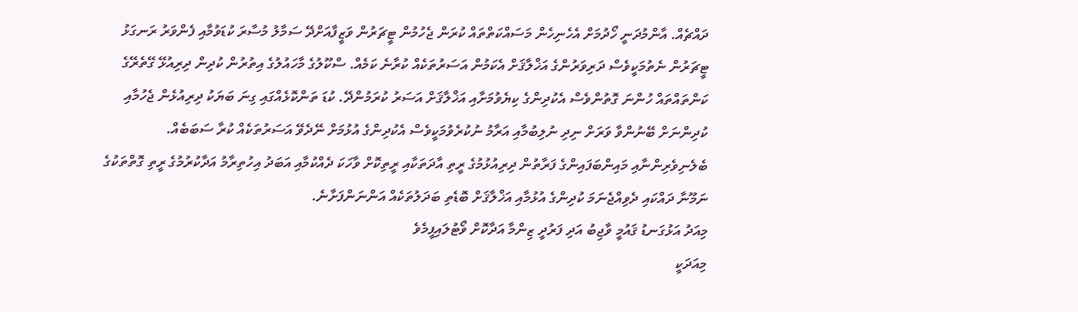ދައްޗެއް. އާންމުދަނީ ހޯދުމަށް އެހެނިހެން މަސައްކަތްތައް ކުރަން ޖެހުމުން ޓީޗަރުން ވަޒީފާއަށްދޭ ސަމާލު މުސާރަ ކުޑަވުމާއި ފެންވަރު ރަނގަޅު ޓީޗަރުން ނެތުމަކީވެސް ދަރިވަރުންގެ އަޚްލާޤަށް އެކަމުން އަސަރުތަކެއް ކުރާނެ ކަމެއް. ސްކޫލުގެ މާހައުލުގެ އިތުރުން ކުދިން ދިރިއުޅޭ ގޭތެރޭގެ ކަންތައްތައް ހުންނަ ގޮތުންވެސް އެކުދިންގެ ކިޔެވުމަށާއި އަޚްލާޤަށް އަސަރު ކުރަމުންދޭ. ކުޑަ ތަންކޮޅެއްގައި ގިނަ ބަޔަކު ދިރިއުޅެން ޖެހުމާއި ކުދިންނަށް ބޭނުންވާ ވަރަށް ނިދި ނުލިބުމާއި އަރާމު ނުކުރެވުމަކީވެސް އެކުދިންގެ އުޅުމަށް ނޭދެވޭ އަސަރުތަކެއް ކުރާ ސަބަބެއް. ބެލެނިވެރިންނާއި މައިންބަފައިންގެ ފަރާތުން ދިރިއުޅުމުގެ ރީތި އާދަތަކާއި ރީތިކޮށް ވާހަކަ ދެއްކުމާއި އަބަދު އިހުތިރާމު އަދާކުރުމުގެ ރީތި ގޮތްތަކުގެ ނަމޫނާ ދައްކައި ދެވިއްޖެނަމަ ކުދިންގެ އުޅުމާއި އަޚްލާޤަށް ބޮޑެތި ބަދަލުތަކެއް އަންނަންފަށާނެ.
މިއަދު އަޅުގަނޑު ޤައުމީ ވާޖިބު އަދި ފަރުދީ ޒިންމާ އަދާކޮށް ވޯޓުލައިފީމެވެ
މިއަދަކީ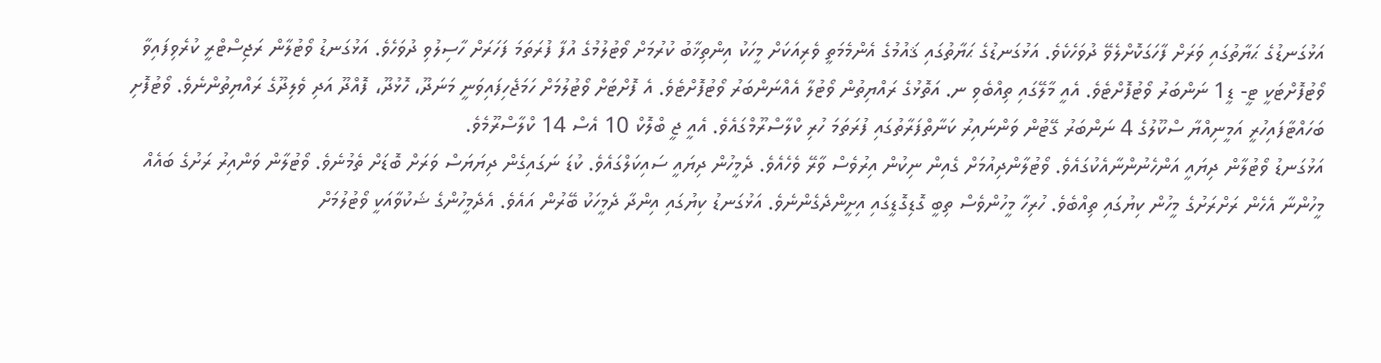އަޅުގަނޑުގެ ޙަޔާތުގައި ވަރަށް ފާހަގަކޮށްލެވޭ ދުވަހެކެވެ. އަޅުގަނޑުގެ ޙަޔާތުގައި ޤައުމުގެ އެންމެމަތީ ވެރިއަކަށް މީހަކު އިންތިޚާބު ކުރުމަށް ވޯޓުލުމުގެ އުފާ ފުރަތަމަ ފަހަރަށް ހާސިލުވި ދުވަހެވެ. އަޅުގަނޑު ވޯޓުލާން ރަޖިސްޓްރީ ކުރެވިފައިވާ ވޯޓުފޮށްޓަކީ ޓީ- ޑީ1 ނަންބަރު ވޯޓުފޮށްޓެވެ. އެއީ މާލޭގައި ތިއްބެވި ނ. އަތޮޅުގެ ރައްޔިތުން ވޯޓުލާ އެއްނަންބަރު ވޯޓުފޮށްޓެވެ. އެ ފޮށްޓަށް ވޯޓުލުމަށް ހަމަޖެހިފައިވަނީ މަނަދޫ، ހޮޅުދޫ، ފޮއްދޫ އަދި ވެލިދޫގެ ރައްޔިތުންނެވެ. ވޯޓުފޮށި ބަހައްޓާފައިހުރީ އަމީނިއްޔާ ސްކޫލުގެ 4 ނަންބަރު ގޭޓުން ވަންނައިރު ކަނާތްފަރާތުގައި ފުރަތަމަ ހުރި ކްލާސްރޫމްގައެވެ. އެއީ ޖީ ބްލޮކް 10 އެސް 14 ކްލާސްރޫމެވެ.
އަޅުގަނޑު ވޯޓުލާން ދިޔައީ އަންހެނުންނާއެކުގައެވެ. ވޯޓުލާންދިއުމަށް ގެއިން ނިކުން އިރުވެސް ވާރޭ ވެހެއެވެ. ދެމީހުން ދިޔައީ ސައިކަލްގައެވެ. ކުޑަ ނަގައިގެން ދިޔަޔަސް ވަރަށް ބޮޑަށް ތެމުނެވެ. ވޯޓުލާން ވަންއިރު ރަށުގެ ބައެއް މީހުންނާ އެހެން ރަށްރަށުގެ މީހުން ކިޔުގައި ތިއްބެވެ. ހުރިހާ މީހުންވެސް ތިބީ ގޮޑިގޮޑީގައި އިށީންދެގެންނެވެ. އަޅުގަނޑު ކިޔުގައި އިންދާ ދެމީހަކު ބޭރުން އައެވެ. އެދެމީހުންގެ ޝަކުވާއަކީ ވޯޓުލުމަށް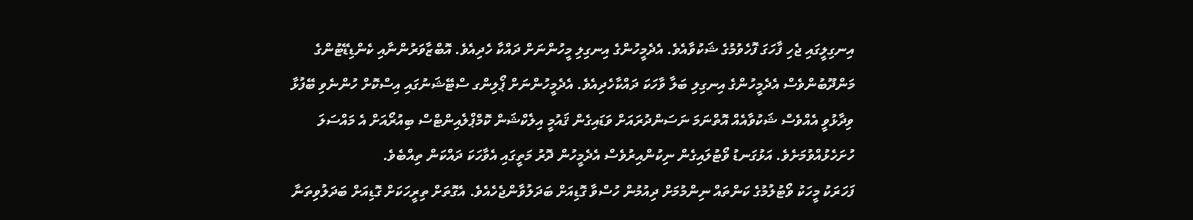އިނގިލީގައި ޖެހި ފާހަގަ ފޮހެވުމުގެ ޝަކުވާއެވެ. އެދެމީހުންގެ އިނގިލި މީހުންނަށް ދައްކާ ހެދިއެވެ. އޮބްޒާވަރުންނާއި ކެންޑިޑޭޓުންގެ މަންދޫބުންވެސް އެދެމީހުންގެ އިނގިލި ބަލާ ވާހަކަ ދައްކާހެދިއެވެ. އެދެމީހުންނަށް ޕޯލިންގ ސްޓޭޝަނުގައި އިސްކޮށް ހުންނެވި ބޭފުޅާ ވިދާޅުވީ އެއްވެސް ޝަކުވާއެއް އޮތްނަމަ ނަސަންދުރައަށް ވަޑައިގެން ޤައުމީ އިލެކްޝަން ކޮމްޕްލެއިންޓްސް ބިއުރޯއަށް އެ މައްސަލަ ހުށަހެޅުއްވުމަށެވެ. އަޅުގަނޑު ވޯޓުލައިގެން ނިކުންއިރުވެސް އެދެމީހުން ދޮރު މަތީގައި އެވާހަކަ ދައްކަން ތިއްބެވެ.
ފަހަރަކު މީހަކު ވޯޓުލުމުގެ ކަންތައް ނިންމުމަށް ދިއުމުން ހުސްވާ ގޮޑިއަށް ބަދަލުވާންޖެހެއެވެ. އެގޮތަށް ތިރީހަކަށް ގޮޑިއަށް ބަދަލުވިތަނާ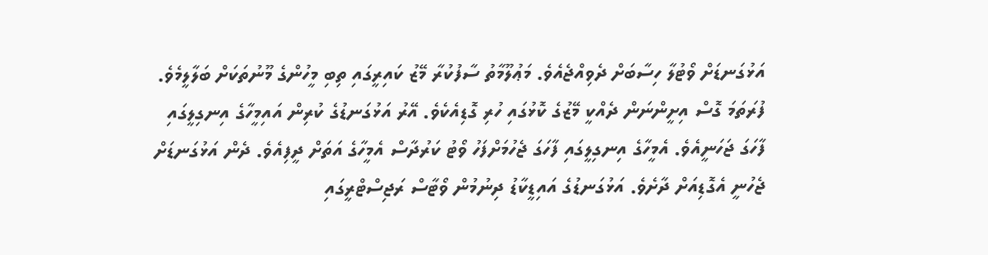އަޅުގަނޑަށް ވޯޓުލާ ހިސާބަށް ދެވިއްޖެއެވެ. މަޢުލޫމާތު ސާފުކުރާ މޭޒު ކައިރީގައި ތިބި މީހުންގެ މޫނުތަކަށް ބަލާލީމެވެ. ފުރަތަމަ ގޮސް އިށީންނަން ދެއްކީ މޭޒުގެ ކޮޅުގައި ހުރި ގޮޑިއެކެވެ. އޭރު އަޅުގަނޑުގެ ކުރިން އައިމީހާގެ އިނގިލީގައި ފާހަގަ ޖަހަނީއެވެ. އެމީހާގެ އިނގިލީގައި ފާހަގަ ޖެހުމަށްފަހު ވޯޓު ކަރުދާސް އެމީހާގެ އަތަށް ދީފިއެވެ. ދެން އަޅުގަނޑަށް ޖެހުނީ އެގޮޑިއަށް ދާށެވެ. އަޅުގަނޑުގެ އައިޑީކާޑު ދިނުމުން ވޯޓާސް ރަޖިސްޓްރީގައި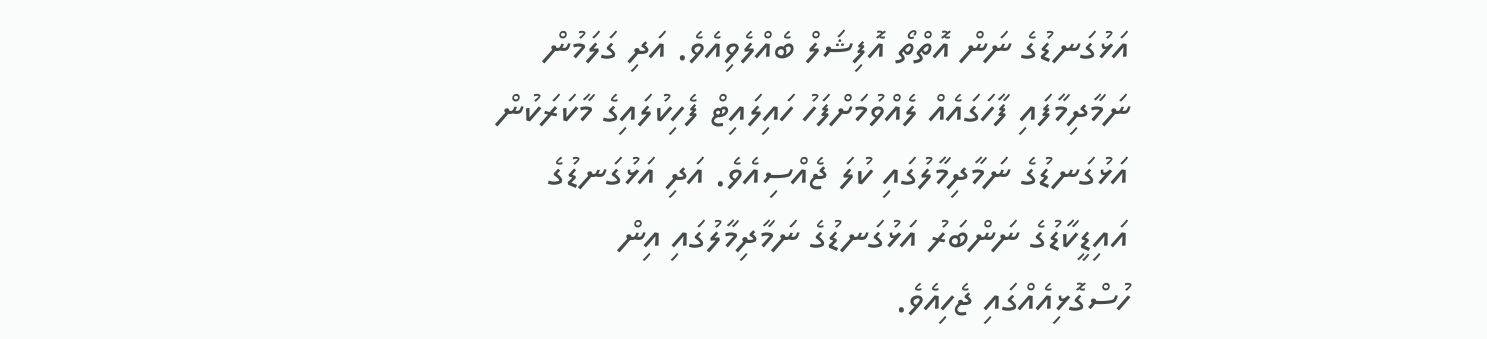އަޅުގަނޑުގެ ނަން އޮތްތޯ އޮފިޝަލް ބެއްލެވިއެވެ. އަދި ގަލަމުން ނަމާދިމާފައި ފާހަގައެއް ލެއްވުމަށްފަހު ހައިލައިޓް ފެހިކުލައިގެ މާކަރަކުން އަޅުގަނޑުގެ ނަމާދިމާލުގައި ކުލަ ޖެއްސިއެވެ. އަދި އަޅުގަނޑުގެ އައިޑީކާޑުގެ ނަންބަރު އަޅުގަނޑުގެ ނަމާދިމާލުގައި އިން ހުސްގޮޅިއެއްގައި ޖެހިއެވެ.